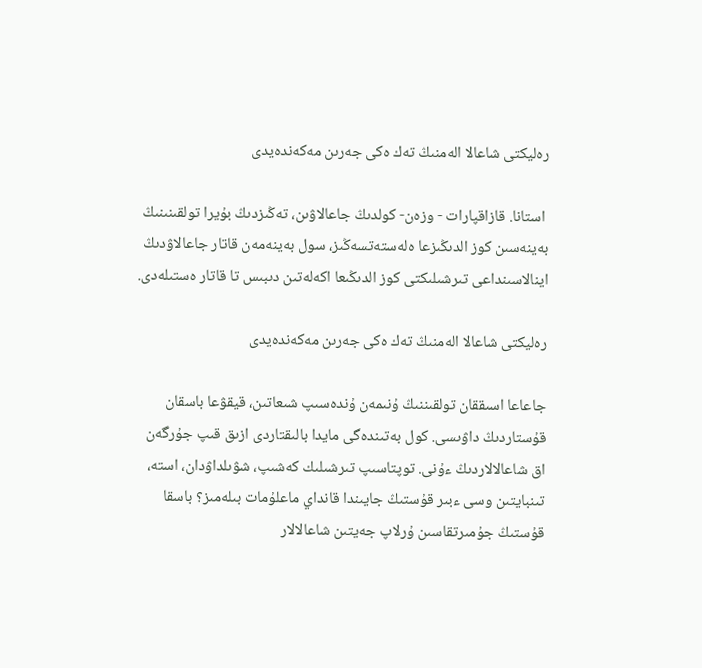رەليكتى شاعالا الەمنىڭ تەك ەكى جەرىن مەكەندەيدى

 استانا. قازاقپارات - وزەن- كولدىڭ جاعالاۋىن، تەڭىزدىڭ بۇيرا تولقىنىنىڭ بەينەسىن كوز الدىڭىزعا ەلەستەتسەڭىز، سول بەينەمەن قاتار جاعالاۋدىڭ اينالاسىنداعى تىرشىلىكتى كوز الدىڭىعا اكەلەتىن دىبىس تا قاتار ەستىلەدى.

رەليكتى شاعالا الەمنىڭ تەك ەكى جەرىن مەكەندەيدى

جاعاعا اسىققان تولقىننىڭ ۇنىمەن ۇندەسىپ شىعاتىن، قيقۋعا باسقان قۇستاردىڭ داۋىسى. كول بەتىندەگى مايدا بالىقتاردى ازىق قىپ جۇرگەن اق شاعالالاردىڭ ءۇنى. توپتاسىپ تىرشىلىك كەشىپ، شۋىلداۋدان، استە، تىنبايتىن وسى ءبىر قۇستىڭ جايىندا قانداي ماعلۇمات بىلەمىز؟ باسقا قۇستىڭ جۇمىرتقاسىن ۇرلاپ جەيتىن شاعالالار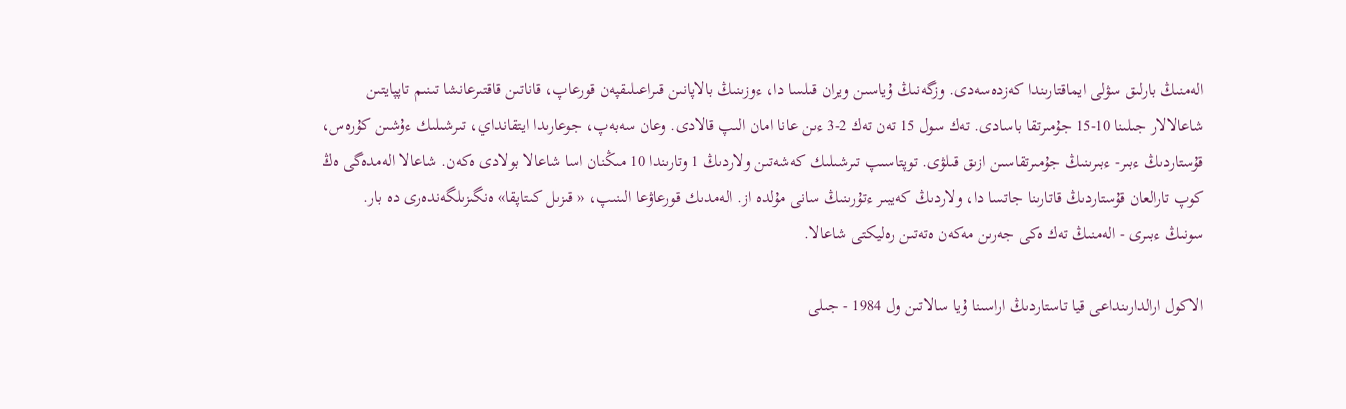الەمنىڭ بارلىق سۋلى ايماقتارىندا كەزدەسەدى. وزگەنىڭ ۇياسىن ويران قىلسا دا، ءوزىنىڭ بالاپانىن قىراعىلىقپەن قورعاپ، قاناتىن قاقتىرعانشا تىنىم تاپپايتىن شاعالالار جىلىنا 10-15 جۇمىرتقا باسادى. تەك سول 15 تەن تەك 2-3 ءىن عانا امان الىپ قالادى. وعان سەبەپ، جوعارىدا ايتقانداي، تىرشىلىك ءۇشىن كۇرەس، قۇستاردىڭ ءبىر- ءبىرىنىڭ جۇمىرتقاسىن ازىق قىلۋى. توپتاسىپ تىرشىلىك كەشەتىن ولاردىڭ 1 وتارىندا 10 مىڭنان اسا شاعالا بولادى ەكەن. شاعالا الەمدەگى ەڭ كوپ تارالعان قۇستاردىڭ قاتارىنا جاتسا دا، ولاردىڭ كەيبىر ءتۇرىنىڭ سانى مۇلدە از. الەمدىك قورعاۋعا الىنىپ، « قىزىل كىتاپقا» ەنگىزىلگەندەرى دە بار. سونىڭ ءبىرى - الەمنىڭ تەك ەكى جەرىن مەكەن ەتەتىن رەليكتى شاعالا.

الاكول ارالدارىنداعى قيا تاستاردىڭ اراسىنا ۇيا سالاتىن ول 1984 - جىلى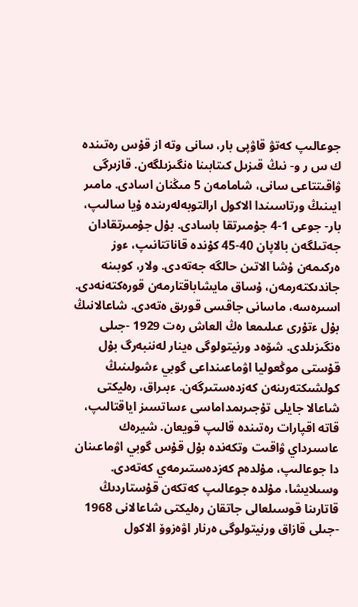جوعالىپ كەتۋ قاۋپى بار، سانى وتە از قۇس رەتىندە ك س ر و- نىڭ قىزىل كىتابىنا ەنگىزىلگەن. قازىرگى ۋاقىتتاعى سانى، شامامەن 5 مىڭنان اسادى. مامىر ايىنىڭ ورتاسىندا الاكول ارالتوبەلەرىندە ۇيا سالىپ، بار- جوعى 1-4 جۇمىرتقا باسادى. بۇل جۇمىرتقادان جەتىلگەن بالاپان 40-45 كۇندە قاناتتانىپ، ءوز ەركىمەن ۇشا الاتىن حالگە جەتەدى. ولار، كوبىنە جاندىكتەرمەن، ۇساق مايشاباقتارمەن قورەكتەنەدى. اسىرەسە، ماسانى جاقسى قورىق ەتەدى. شاعالانىڭ بۇل ءتۇرى عىلىمعا ەڭ العاش رەت 1929 -جىلى ەنگىزىلدى. شۆەد ورنيتولوگى ەينار لەننبەرگ بۇل قۇستى موڭعوليا اۋماعىنداعى گوبي ءشولىنىڭ كولشىكتەرىنەن كەزدەستىرگەن. ءبىراق، رەليكتى شاعالا جايلى تۇجىرىمداماسى ءساتسىز اياقتالىپ، قاتە اقپارات رەتىندە قالىپ قويعان. شيرەك عاسىرداي ۋاقىت وتكەندە بۇل قۇس گوبي اۋماعىنان دا جوعالىپ، مۇلدەم كەزدەستىرمەي كەتەدى. وسىلايشا، مۇلدە جوعالىپ كەتكەن قۇستاردىڭ قاتارىنا قوسىلعالى جاتقان رەليكتى شاعالانى 1968 -جىلى قازاق ورنيتولوگى ەرنار اۋەزوۆ الاكول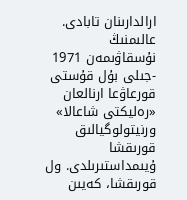ارالدارىنان تابادى. عالىمنىڭ نۇسقاۋىمەن 1971 -جىلى بۇل قۇستى قورعاۋعا ارنالعان «رەليكتى شاعالا» ورنيتولوگيالىق قورىقشا ۇيىمداستىرىلدى. ول قورىقشا، كەيىن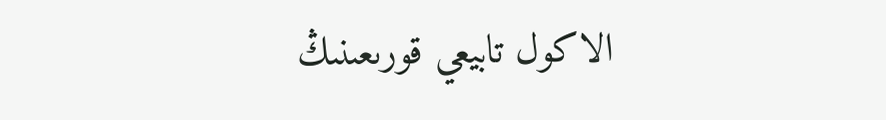الاكول تابيعي قورىعىنىڭ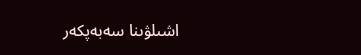اشىلۋىنا سەبەپكەر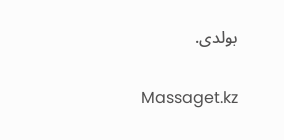بولدى.

Massaget.kz